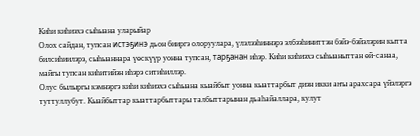Киһи киһиэхэ сыһыана уларыйар
Олох сайдан, тупсан истэҕинэ дьон бииргэ олоруулара, үлэлээһиннэрэ элбээһиниттэн бэйэ-бэйэлэрин кытта билсиһиилэрэ, сыһыаннара үөскүүр уонна тупсан, тарҕанан иһэр. Киһи киһиэхэ сыһыаныттан өй-санаа, майгы тупсан киһитийэн иһэрэ ситиһиллэр.
Олус былыргы кэмнэргэ киһи киһиэхэ сыһыана кыайбыт уонна кыаттарбыт диэн икки аҥы арахсара үйэлэргэ туттуллубут. Кыайбыттар кыаттарбыттары талбыттарынан дьаһайаллара, кулут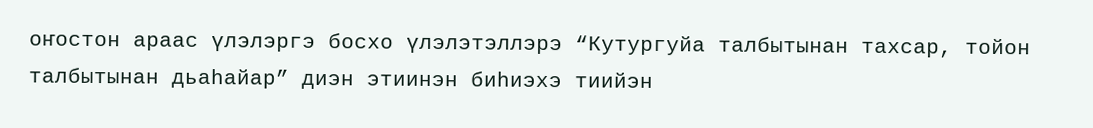оҥостон араас үлэлэргэ босхо үлэлэтэллэрэ “Кутургуйа талбытынан тахсар, тойон талбытынан дьаһайар” диэн этиинэн биһиэхэ тиийэн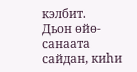кэлбит.
Дьон өйө-санаата сайдан, киһи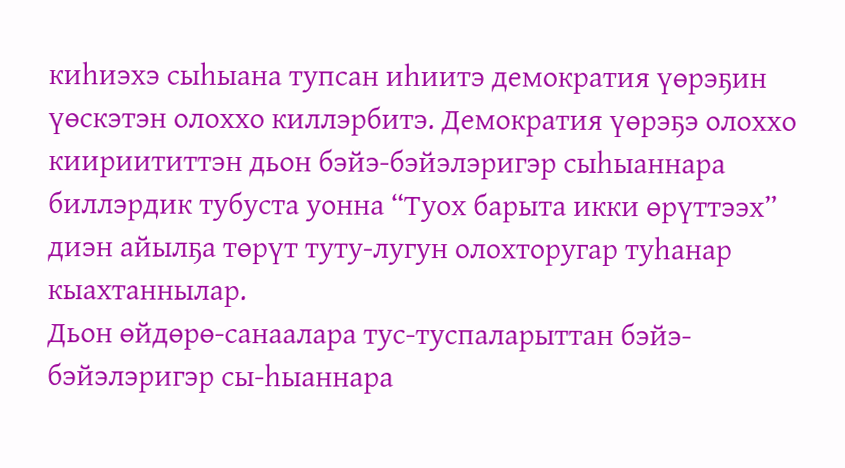киһиэхэ сыһыана тупсан иһиитэ демократия үөрэҕин үөскэтэн олоххо киллэрбитэ. Демократия үөрэҕэ олоххо киириититтэн дьон бэйэ-бэйэлэригэр сыһыаннара биллэрдик тубуста уонна “Туох барыта икки өрүттээх” диэн айылҕа төрүт туту-лугун олохторугар туһанар кыахтаннылар.
Дьон өйдөрө-санаалара тус-туспаларыттан бэйэ-бэйэлэригэр сы-һыаннара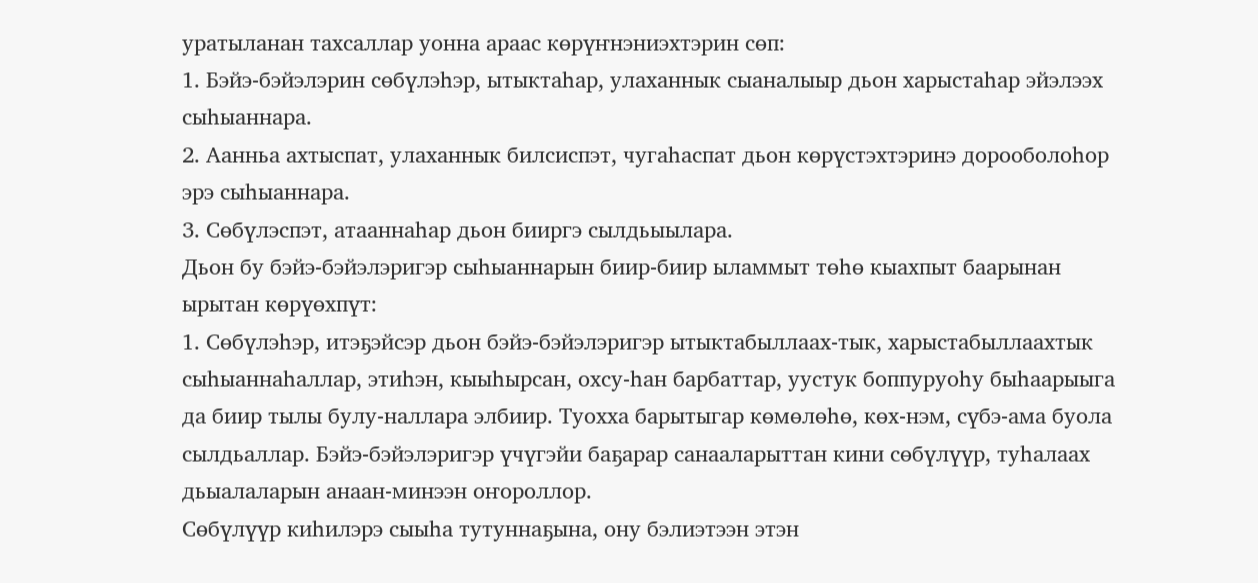уратыланан тахсаллар уонна араас көрүҥнэниэхтэрин сөп:
1. Бэйэ-бэйэлэрин сөбүлэһэр, ытыктаһар, улаханнык сыаналыыр дьон харыстаһар эйэлээх сыһыаннара.
2. Аанньа ахтыспат, улаханнык билсиспэт, чугаһаспат дьон көрүстэхтэринэ дорооболоһор эрэ сыһыаннара.
3. Сөбүлэспэт, атааннаһар дьон бииргэ сылдьыылара.
Дьон бу бэйэ-бэйэлэригэр сыһыаннарын биир-биир ыламмыт төһө кыахпыт баарынан ырытан көрүөхпүт:
1. Сөбүлэһэр, итэҕэйсэр дьон бэйэ-бэйэлэригэр ытыктабыллаах-тык, харыстабыллаахтык сыһыаннаһаллар, этиһэн, кыыһырсан, охсу-һан барбаттар, уустук боппуруоһу быһаарыыга да биир тылы булу-наллара элбиир. Туохха барытыгар көмөлөһө, көх-нэм, сүбэ-ама буола сылдьаллар. Бэйэ-бэйэлэригэр үчүгэйи баҕарар санааларыттан кини сөбүлүүр, туһалаах дьыалаларын анаан-минээн оҥороллор.
Сөбүлүүр киһилэрэ сыыһа тутуннаҕына, ону бэлиэтээн этэн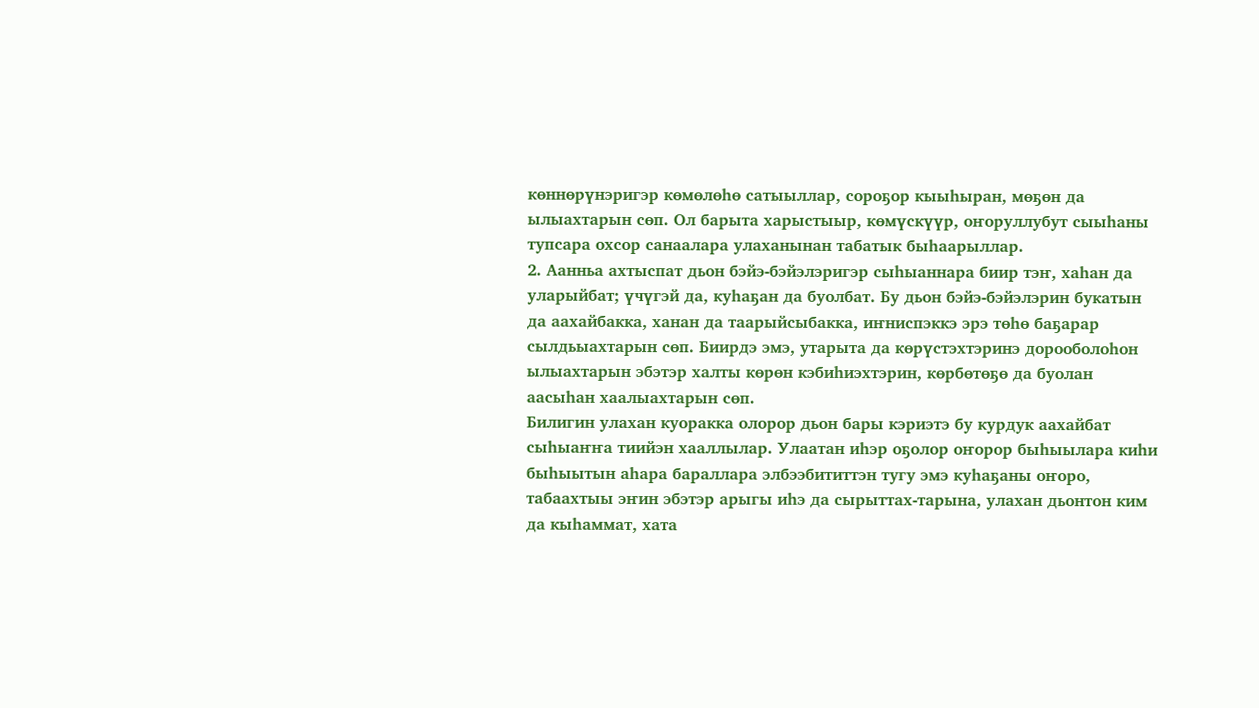көннөрүнэригэр көмөлөһө сатыыллар, сороҕор кыыһыран, мөҕөн да ылыахтарын сөп. Ол барыта харыстыыр, көмүскүүр, оҥоруллубут сыыһаны тупсара охсор санаалара улаханынан табатык быһаарыллар.
2. Аанньа ахтыспат дьон бэйэ-бэйэлэригэр сыһыаннара биир тэҥ, хаһан да уларыйбат; үчүгэй да, куһаҕан да буолбат. Бу дьон бэйэ-бэйэлэрин букатын да аахайбакка, ханан да таарыйсыбакка, иҥниспэккэ эрэ төһө баҕарар сылдьыахтарын сөп. Биирдэ эмэ, утарыта да көрүстэхтэринэ дорооболоһон ылыахтарын эбэтэр халты көрөн кэбиһиэхтэрин, көрбөтөҕө да буолан аасыһан хаалыахтарын сөп.
Билигин улахан куоракка олорор дьон бары кэриэтэ бу курдук аахайбат сыһыаҥҥа тиийэн хааллылар. Улаатан иһэр оҕолор оҥорор быһыылара киһи быһыытын аһара бараллара элбээбититтэн тугу эмэ куһаҕаны оҥоро, табаахтыы эҥин эбэтэр арыгы иһэ да сырыттах-тарына, улахан дьонтон ким да кыһаммат, хата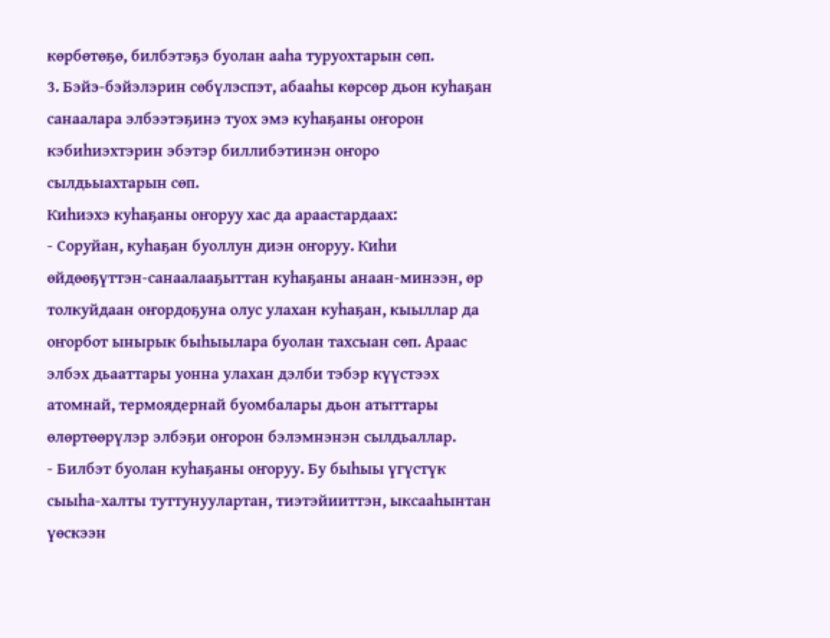көрбөтөҕө, билбэтэҕэ буолан ааһа туруохтарын сөп.
3. Бэйэ-бэйэлэрин сөбүлэспэт, абааһы көрсөр дьон куһаҕан санаалара элбээтэҕинэ туох эмэ куһаҕаны оҥорон кэбиһиэхтэрин эбэтэр биллибэтинэн оҥоро сылдьыахтарын сөп.
Киһиэхэ куһаҕаны оҥоруу хас да араастардаах:
- Соруйан, куһаҕан буоллун диэн оҥоруу. Киһи өйдөөҕүттэн-санаалааҕыттан куһаҕаны анаан-минээн, өр толкуйдаан оҥордоҕуна олус улахан куһаҕан, кыыллар да оҥорбот ынырык быһыылара буолан тахсыан сөп. Араас элбэх дьааттары уонна улахан дэлби тэбэр күүстээх атомнай, термоядернай буомбалары дьон атыттары өлөртөөрүлэр элбэҕи оҥорон бэлэмнэнэн сылдьаллар.
- Билбэт буолан куһаҕаны оҥоруу. Бу быһыы үгүстүк сыыһа-халты туттунуулартан, тиэтэйииттэн, ыксааһынтан үөскээн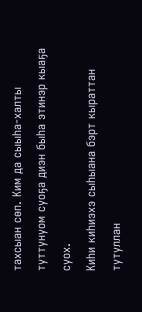тахсыан сөп. Ким да сыыһа-халты туттунуом суоҕа диэн быһа этинэр кыаҕа суох.
Киһи киһиэхэ сыһыана бэрт кыраттан тутуллан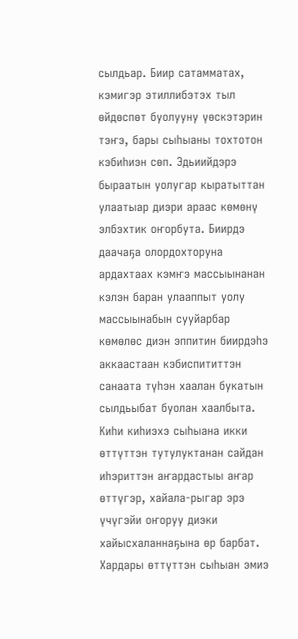сылдьар. Биир сатамматах, кэмигэр этиллибэтэх тыл өйдөспөт буолууну үөскэтэрин тэҥэ, бары сыһыаны тохтотон кэбиһиэн сөп. Эдьиийдэрэ быраатын уолугар кыратыттан улаатыар диэри араас көмөнү элбэхтик оҥорбута. Биирдэ даачаҕа олордохторуна ардахтаах кэмҥэ массыынанан кэлэн баран улааппыт уолу массыынабын сууйарбар көмөлөс диэн эппитин биирдэһэ аккаастаан кэбиспититтэн санаата түһэн хаалан букатын сылдьыбат буолан хаалбыта. Киһи киһиэхэ сыһыана икки өттүттэн тутулуктанан сайдан иһэриттэн аҥардастыы аҥар өттүгэр, хайала-рыгар эрэ үчүгэйи оҥоруу диэки хайысхаланнаҕына өр барбат. Хардары өттүттэн сыһыан эмиэ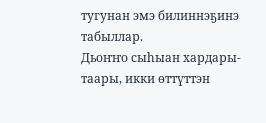тугунан эмэ билиннэҕинэ табыллар.
Дьоҥҥо сыһыан хардары-таары, икки өттүттэн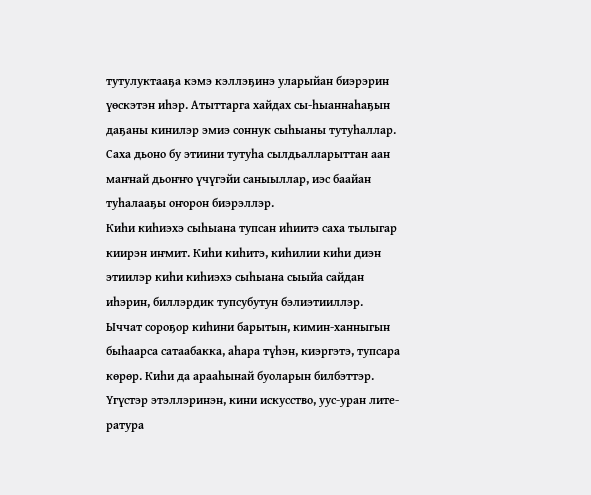тутулуктааҕа кэмэ кэллэҕинэ уларыйан биэрэрин үөскэтэн иһэр. Атыттарга хайдах сы-һыаннаһаҕын даҕаны кинилэр эмиэ соннук сыһыаны тутуһаллар. Саха дьоно бу этиини тутуһа сылдьалларыттан аан маҥнай дьоҥҥо үчүгэйи саныыллар, иэс баайан туһалааҕы оҥорон биэрэллэр.
Киһи киһиэхэ сыһыана тупсан иһиитэ саха тылыгар киирэн иҥмит. Киһи киһитэ, киһилии киһи диэн этиилэр киһи киһиэхэ сыһыана сыыйа сайдан иһэрин, биллэрдик тупсубутун бэлиэтииллэр.
Ыччат сороҕор киһини барытын, кимин-ханныгын быһаарса сатаабакка, аһара түһэн, киэргэтэ, тупсара көрөр. Киһи да арааһынай буоларын билбэттэр. Үгүстэр этэллэринэн, кини искусство, уус-уран лите-ратура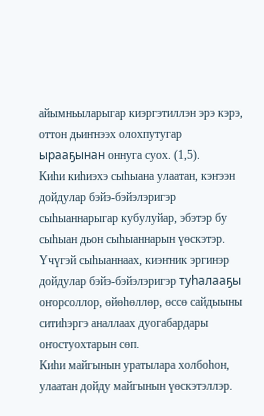айымньыларыгар киэргэтиллэн эрэ кэрэ, оттон дьиҥнээх олохпутугар ырааҕынан оннуга суох. (1,5).
Киһи киһиэхэ сыһыана улаатан, кэҥээн дойдулар бэйэ-бэйэлэригэр сыһыаннарыгар кубулуйар, эбэтэр бу сыһыан дьон сыһыаннарын үөскэтэр. Үчүгэй сыһыаннаах, киэҥник эргинэр дойдулар бэйэ-бэйэлэригэр туһалааҕы оҥорсоллор, өйөһөллөр, өссө сайдыыны ситиһэргэ аналлаах дуогабардары оҥостуохтарын сөп.
Киһи майгынын уратылара холбоһон, улаатан дойду майгынын үөскэтэллэр.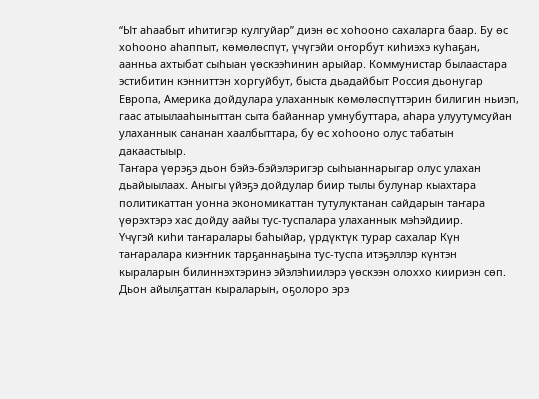“Ыт аһаабыт иһитигэр кулгуйар” диэн өс хоһооно сахаларга баар. Бу өс хоһооно аһаппыт, көмөлөспүт, үчүгэйи оҥорбут киһиэхэ куһаҕан, аанньа ахтыбат сыһыан үөскээһинин арыйар. Коммунистар былаастара эстибитин кэнниттэн хоргуйбут, быста дьадайбыт Россия дьонугар Европа, Америка дойдулара улаханнык көмөлөспүттэрин билигин ньиэп, гаас атыылааһыныттан сыта байаннар умнубуттара, аһара улуутумсуйан улаханнык сананан хаалбыттара, бу өс хоһооно олус табатын дакаастыыр.
Таҥара үөрэҕэ дьон бэйэ-бэйэлэригэр сыһыаннарыгар олус улахан дьайыылаах. Аныгы үйэҕэ дойдулар биир тылы булунар кыахтара политикаттан уонна экономикаттан тутулуктанан сайдарын таҥара үөрэхтэрэ хас дойду аайы тус-туспалара улаханнык мэһэйдиир.
Үчүгэй киһи таҥаралары баһыйар, үрдүктүк турар сахалар Күн таҥаралара киэҥник тарҕаннаҕына тус-туспа итэҕэллэр күнтэн кыраларын билиннэхтэринэ эйэлэһиилэрэ үөскээн олоххо киириэн сөп. Дьон айылҕаттан кыраларын, оҕолоро эрэ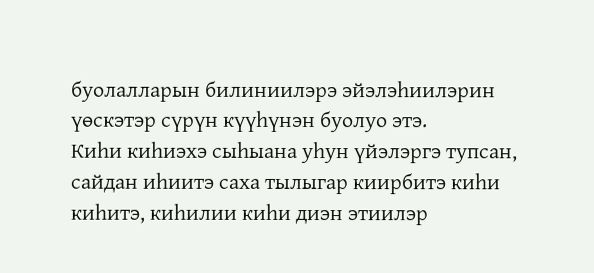буолалларын билиниилэрэ эйэлэһиилэрин үөскэтэр сүрүн күүһүнэн буолуо этэ.
Киһи киһиэхэ сыһыана уһун үйэлэргэ тупсан, сайдан иһиитэ саха тылыгар киирбитэ киһи киһитэ, киһилии киһи диэн этиилэр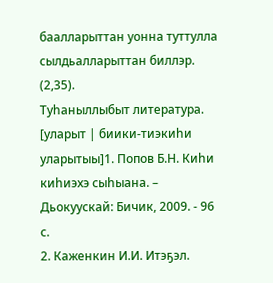баалларыттан уонна туттулла сылдьалларыттан биллэр. (2,35).
Туһаныллыбыт литература.
[уларыт | биики-тиэкиһи уларытыы]1. Попов Б.Н. Киһи киһиэхэ сыһыана. – Дьокуускай: Бичик, 2009. - 96 с.
2. Каженкин И.И. Итэҕэл.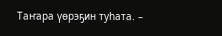Таҥара үөрэҕин туһата. –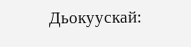Дьокуускай: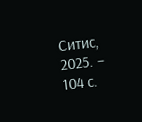Ситис, 2025. – 104 с.